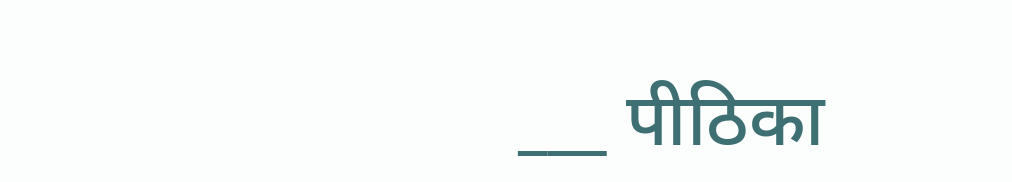___ पीठिका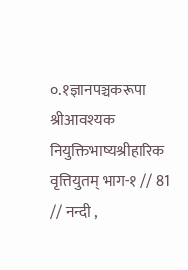०.१ज्ञानपञ्चकरूपा श्रीआवश्यक नियुक्तिभाष्यश्रीहारिक वृत्तियुतम् भाग-१ // 81 // नन्दी ,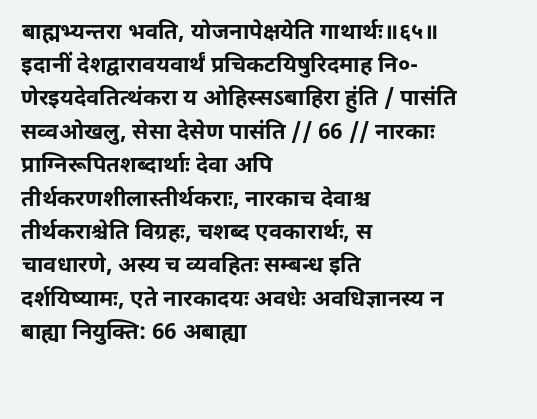बाह्मभ्यन्तरा भवति, योजनापेक्षयेति गाथार्थः॥६५॥ इदानीं देशद्वारावयवार्थं प्रचिकटयिषुरिदमाह नि०- णेरइयदेवतित्थंकरा य ओहिस्सऽबाहिरा हुंति / पासंति सव्वओखलु, सेसा देसेण पासंति // 66 // नारकाः प्राग्निरूपितशब्दार्थाः देवा अपि तीर्थकरणशीलास्तीर्थकराः, नारकाच देवाश्च तीर्थकराश्चेति विग्रहः, चशब्द एवकारार्थः, स चावधारणे, अस्य च व्यवहितः सम्बन्ध इति दर्शयिष्यामः, एते नारकादयः अवधेः अवधिज्ञानस्य न बाह्या नियुक्ति: 66 अबाह्या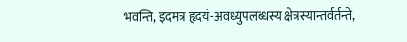भवन्ति, इदमत्र हृदयं-अवध्युपलब्धस्य क्षेत्रस्यान्तर्वर्तन्ते,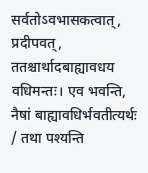सर्वतोऽवभासकत्वात्, प्रदीपवत्, ततश्चार्थादबाह्यावधय वधिमन्तः। एव भवन्ति, नैषां बाह्यावधिर्भवतीत्यर्थः / तथा पश्यन्ति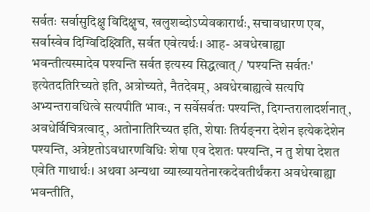सर्वतः सर्वासुदिक्षु विदिक्षुच, खलुशब्दोऽप्येवकारार्थः, सचावधारण एव, सर्वास्वेव दिग्विदिक्ष्विति, सर्वत एवेत्यर्थः। आह- अवधेरबाह्या भवन्तीत्यस्मादेव पश्यन्ति सर्वत इत्यस्य सिद्धत्वात् / 'पश्यन्ति सर्वतः' इत्येतदतिरिच्यते इति, अत्रोच्यते, नैतदेवम्, अवधेरबाह्यत्वे सत्यपि अभ्यन्तरावधित्वे सत्यपीति भावः, न सर्वेसर्वतः पश्यन्ति, दिगन्तरालादर्शनात्, अवधेर्विचित्रत्वाद्, अतोनातिरिच्यत इति, शेषाः तिर्यङ्नरा देशेन इत्येकदेशेन पश्यन्ति, अत्रेष्टतोऽवधारणविधिः शेषा एव देशतः पश्यन्ति, न तु शेषा देशत एवेति गाथार्थः। अथवा अन्यथा व्याख्यायतेनारकदेवतीर्थंकरा अवधेरबाह्या भवन्तीति,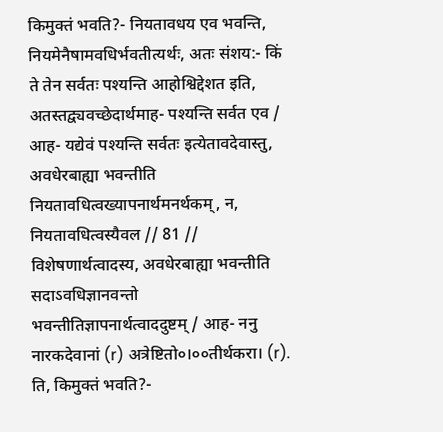किमुक्तं भवति?- नियतावधय एव भवन्ति, नियमेनैषामवधिर्भवतीत्यर्थः, अतः संशय:- किं ते तेन सर्वतः पश्यन्ति आहोश्विद्देशत इति, अतस्तद्व्यवच्छेदार्थमाह- पश्यन्ति सर्वत एव / आह- यद्येवं पश्यन्ति सर्वतः इत्येतावदेवास्तु, अवधेरबाह्या भवन्तीति नियतावधित्वख्यापनार्थमनर्थकम्, न, नियतावधित्वस्यैवल // 81 // विशेषणार्थत्वादस्य, अवधेरबाह्या भवन्तीति सदाऽवधिज्ञानवन्तो भवन्तीतिज्ञापनार्थत्वाददुष्टम् / आह- ननु नारकदेवानां (r) अत्रेष्टितो०।००तीर्थकरा। (r). ति, किमुक्तं भवति?-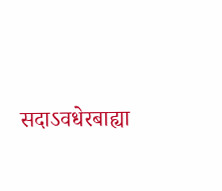सदाऽवधेरबाह्या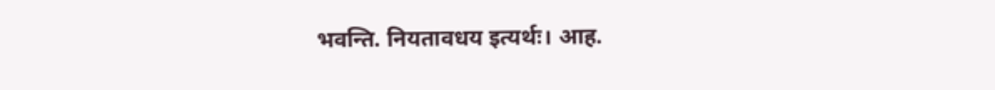भवन्ति. नियतावधय इत्यर्थः। आह.